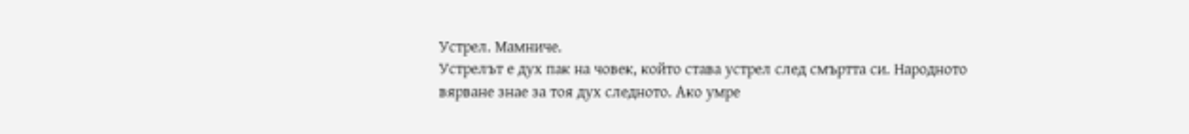Устрел. Мамниче.
Устрелът е дух пак на човек, който става устрел след смъртта си. Народното вярване знае за тоя дух следното. Ако умре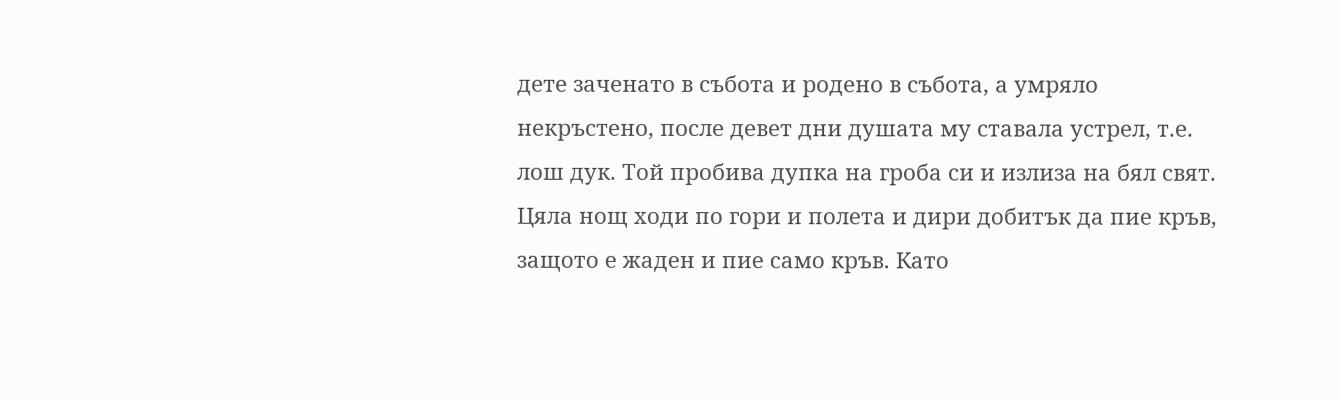дете заченато в събота и родено в събота, а умряло некръстено, после девет дни душата му ставала устрел, т.е. лош дук. Той пробива дупка на гроба си и излиза на бял свят. Цяла нощ ходи по гори и полета и дири добитък да пие кръв, защото е жаден и пие само кръв. Като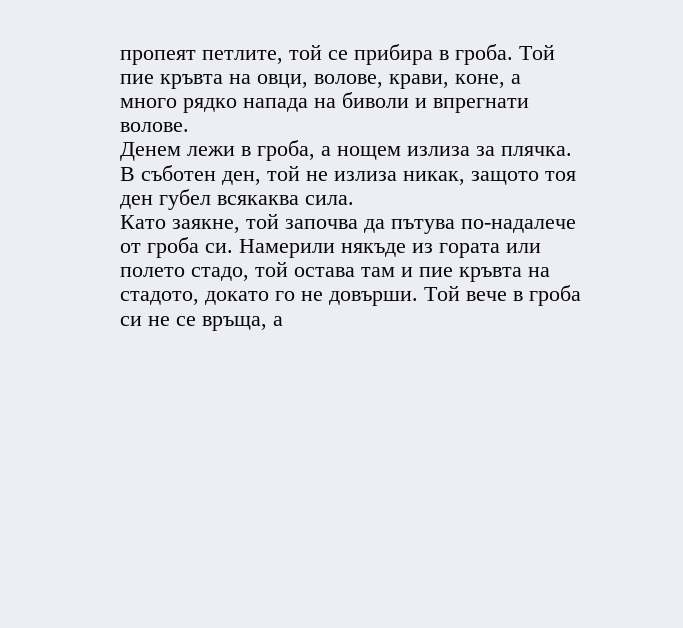пропеят петлите, той се прибира в гроба. Той пие кръвта на овци, волове, крави, коне, а много рядко напада на биволи и впрегнати волове.
Денем лежи в гроба, а нощем излиза за плячка. В съботен ден, той не излиза никак, защото тоя ден губел всякаква сила.
Като заякне, той започва да пътува по-надалече от гроба си. Намерили някъде из гората или полето стадо, той остава там и пие кръвта на стадото, докато го не довърши. Той вече в гроба си не се връща, а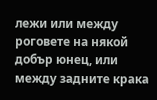лежи или между роговете на някой добър юнец, или между задните крака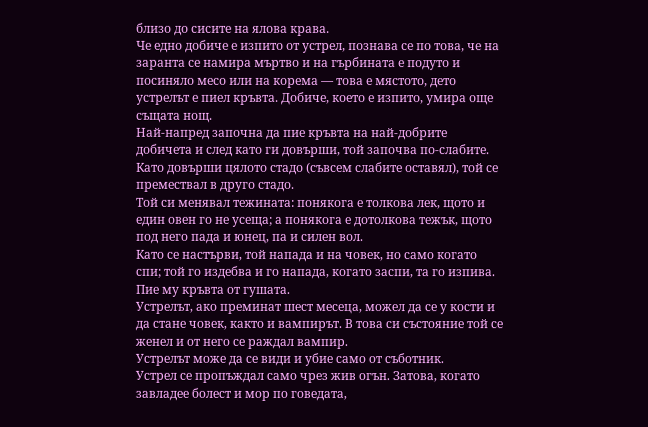близо до сисите на ялова крава.
Че едно добиче е изпито от устрел, познава се по това, че на заранта се намира мъртво и на гърбината е подуто и посиняло месо или на корема — това е мястото, дето устрелът е пиел кръвта. Добиче, което е изпито, умира още същата нощ.
Най-напред започна да пие кръвта на най-добрите добичета и след като ги довърши, той започва по-слабите. Като довърши цялото стадо (съвсем слабите оставял), той се премествал в друго стадо.
Той си менявал тежината: понякога е толкова лек, щото и един овен го не усеща; а понякога е дотолкова тежък, щото под него пада и юнец, па и силен вол.
Като се настърви, той напада и на човек, но само когато спи; той го издебва и го напада, когато заспи, та го изпива. Пие му кръвта от гушата.
Устрелът, ако преминат шест месеца, можел да се у кости и да стане човек, както и вампирът. В това си състояние той се женел и от него се раждал вампир.
Устрелът може да се види и убие само от съботник.
Устрел се пропъждал само чрез жив огън. Затова, когато завладее болест и мор по говедата,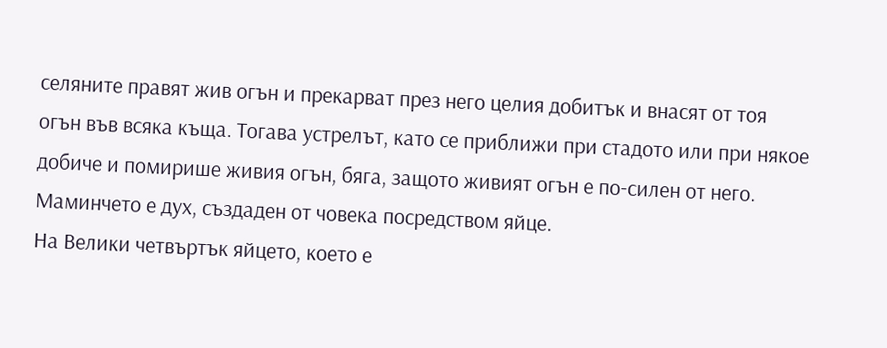селяните правят жив огън и прекарват през него целия добитък и внасят от тоя огън във всяка къща. Тогава устрелът, като се приближи при стадото или при някое добиче и помирише живия огън, бяга, защото живият огън е по-силен от него.
Маминчето е дух, създаден от човека посредством яйце.
На Велики четвъртък яйцето, което е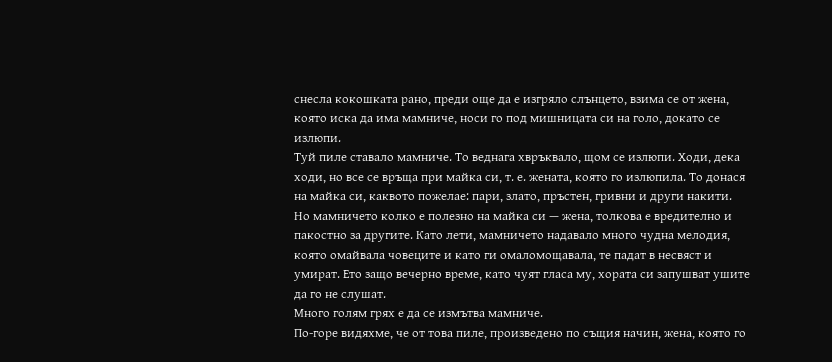снесла кокошката рано, преди още да е изгряло слънцето, взима се от жена, която иска да има мамниче, носи го под мишницата си на голо, докато се излюпи.
Туй пиле ставало мамниче. То веднага хвръквало, щом се излюпи. Ходи, дека ходи, но все се връща при майка си, т. е. жената, която го излюпила. То донася на майка си, каквото пожелае: пари, злато, пръстен, гривни и други накити.
Но мамничето колко е полезно на майка си — жена, толкова е вредително и пакостно за другите. Като лети, мамничето надавало много чудна мелодия, която омайвала човеците и като ги омаломощавала, те падат в несвяст и умират. Ето защо вечерно време, като чуят гласа му, хората си запушват ушите да го не слушат.
Много голям грях е да се измътва мамниче.
По-горе видяхме, че от това пиле, произведено по същия начин, жена, която го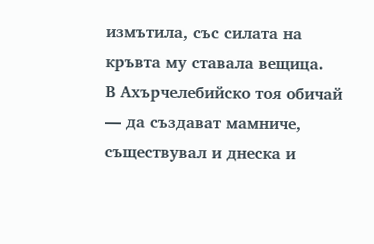измътила, със силата на кръвта му ставала вещица.
В Ахърчелебийско тоя обичай — да създават мамниче, съществувал и днеска и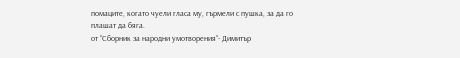помаците, когато чуели гласа му, гърмели с пушка, за да го плашат да бяга.
от “Сборник за народни умотворения“- Димитър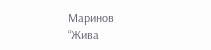Маринов
“Жива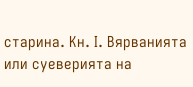старина. Кн. I. Вярванията или суеверията на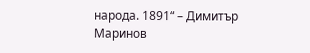народа. 1891“ – Димитър Маринов